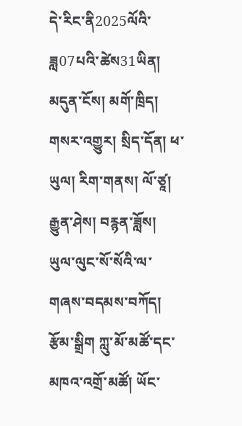དེ་རིང་ནི2025ལོའི་ཟླ07པའི་ཚེས31ཡིན།
མདུན་ངོས། མགོ་ཁྲིད། གསར་འགྱུར། སྲིད་དོན། ཕ་ཡུལ། རིག་གནས། ལོ་ཙཱ། རྒྱུན་ཤེས། བརྙན་ཟློས།
ཡུལ་ལུང་སོ་སོའི་ལ་གཞས་བདམས་བཀོད།
རྩོམ་སྒྲིག ཀླུ་མོ་མཚོ་དང་མཁའ་འགྲོ་མཚོ། ཡོང་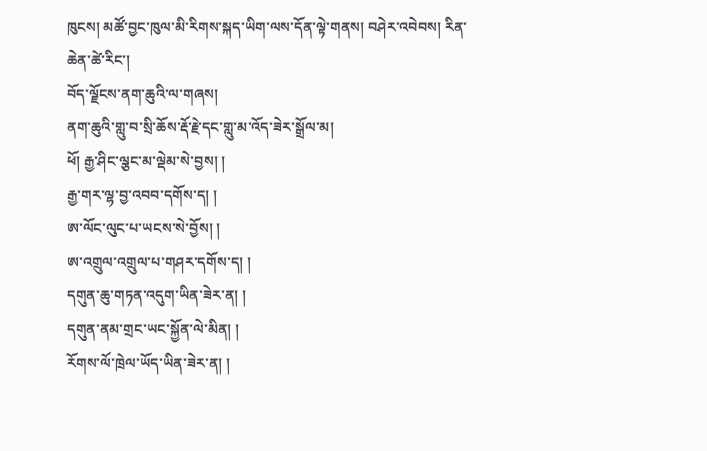ཁུངས། མཚོ་བྱང་ཁུལ་མི་རིགས་སྐད་ཡིག་ལས་དོན་ལྟེ་གནས། བཤེར་འབེབས། རིན་ཆེན་ཚེ་རིང་།
བོད་ལྗོངས་ནག་ཆུའི་ལ་གཞས།
ནག་ཆུའི་གླུ་བ་སྲི་ཆོས་རྡོ་རྗེ་དང་གླུ་མ་འོད་ཟེར་སྒྲོལ་མ།
ཕོ། རྒྱ་ཤིང་ལྕང་མ་ལྡེམ་སེ་བྱས། །
རྒྱ་གར་ལྷ་བྱ་འབབ་དགོས་ད། །
ཨ་ལོང་ལུང་པ་ཡངས་སེ་བྱོས། །
ཨ་འགྲུལ་འགྲུལ་པ་གཤར་དགོས་ད། །
དགུན་ཆུ་གཏན་འདུག་ཡིན་ཟེར་ན། །
དགུན་ནམ་གྲང་ཡང་སྐྱོན་ལེ་མིན། །
རོགས་ལོ་ཁྲེལ་ཡོད་ཡིན་ཟེར་ན། །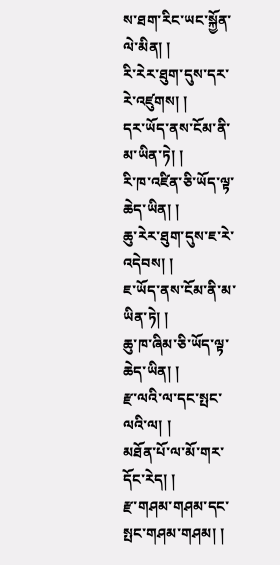ས་ཐག་རིང་ཡང་སྐྱོན་ལེ་མིན། །
རི་རེར་ཐུག་དུས་དར་རེ་འཛུགས། །
དར་ཡོད་ནས་ངོམ་ནི་མ་ཡིན་ཏེ། །
རི་ཁ་འཛིན་ཅི་ཡོད་ལྟ་ཆེད་ཡིན། །
ཆུ་རེར་ཐུག་དུས་ཇ་རེ་འདེབས། །
ཇ་ཡོད་ནས་ངོམ་ནི་མ་ཡིན་ཏེ། །
ཆུ་ཁ་ཞིམ་ཅི་ཡོད་ལྟ་ཆེད་ཡིན། །
རྫ་ལའི་ལ་དང་སྤང་ལའི་ལ། །
མཐོན་པོ་ལ་མོ་གར་དོང་རེད། །
རྫ་གཤམ་གཤམ་དང་སྤང་གཤམ་གཤམ། །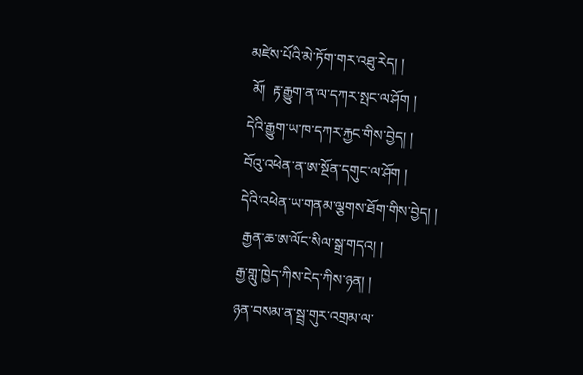མཛེས་པོའི་མེ་ཏོག་གར་འཐུ་རེད། །
 མོ།  རྟ་རྒྱུག་ན་ལ་དཀར་སྤང་ལ་ཤོག །
དེའི་རྒྱུག་ཡ་ཁ་དཀར་རྐྱང་གིས་བྱེད། །
བོའུ་འཕེན་ན་ཨ་སྔོན་དགུང་ལ་ཤོག །
དེའི་འཕེན་ཡ་གནམ་ལྕགས་ཐོག་གིས་བྱེད། །
 རྒྱན་ཆ་ཨ་ལོང་སིལ་སྒྲ་གདའ། །
རྒྱ་གླུ་ཁྱེད་ཀིས་ངེད་ཀིས་ཉན། །
ཉན་བསམ་ན་སྦྲ་གུར་འགྲམ་ལ་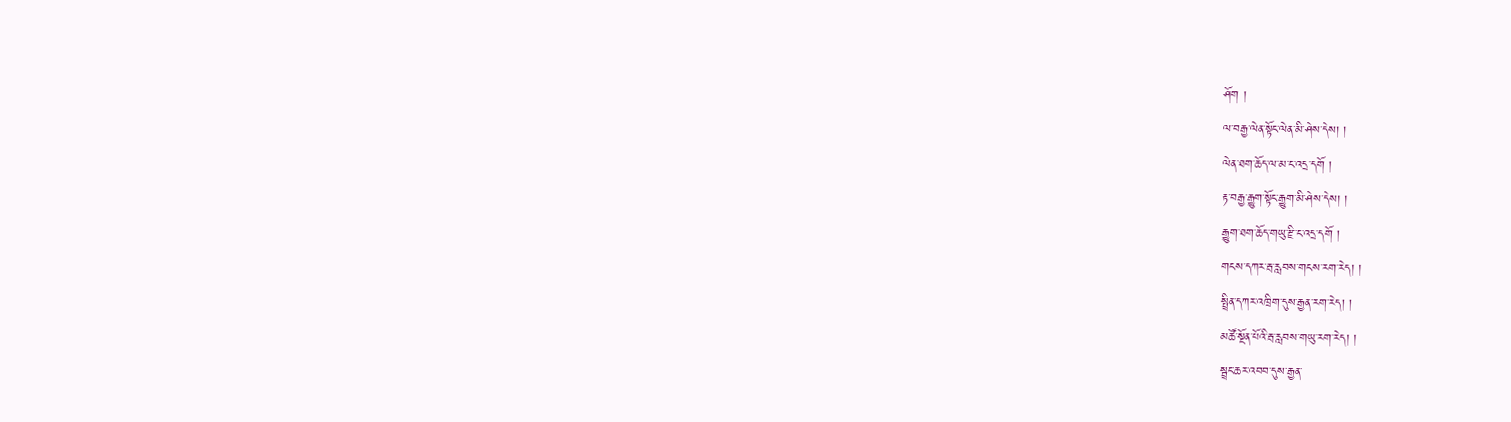ཤོག །
ལ་བརྒྱ་ལེན་སྟོང་ལེན་མི་ཤེས་དེས། །
ལེན་ཐག་ཆོད་ལ་མ་ང་འདྲ་དགོ །
རྟ་བརྒྱ་རྒྱུག་སྟོང་རྒྱུག་མི་ཤེས་དེས། །
རྒྱུག་ཐག་ཆོད་གཡུ་རྫི་ང་འདྲ་དགོ །
གངས་དཀར་རྦ་རླབས་གངས་རག་རེད། །
སྤྲིན་དཀར་འཁྲིག་དུས་རྒྱན་རག་རེད། །
མཚོ་སྔོན་པོའི་རྦ་རླབས་གཡུ་རག་རེད། །
སྦྲང་ཆར་འབབ་དུས་རྒྱན་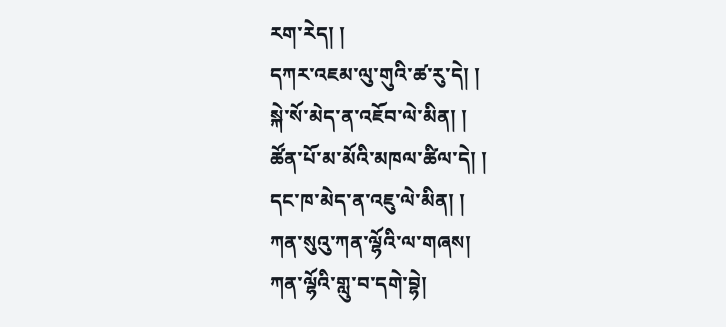རག་རེད། །
དཀར་འཇམ་ལུ་གུའི་ཚ་རུ་དེ། །
སྐེ་སོ་མེད་ན་འཇོབ་ལེ་མིན། །
ཚོན་པོ་མ་མོའི་མཁལ་ཚིལ་དེ། །
དང་ཁ་མེད་ན་འཇུ་ལེ་མིན། །
ཀན་སུའུ་ཀན་ལྷོའི་ལ་གཞས།
ཀན་ལྷོའི་གླུ་བ་དགེ་བྷེ།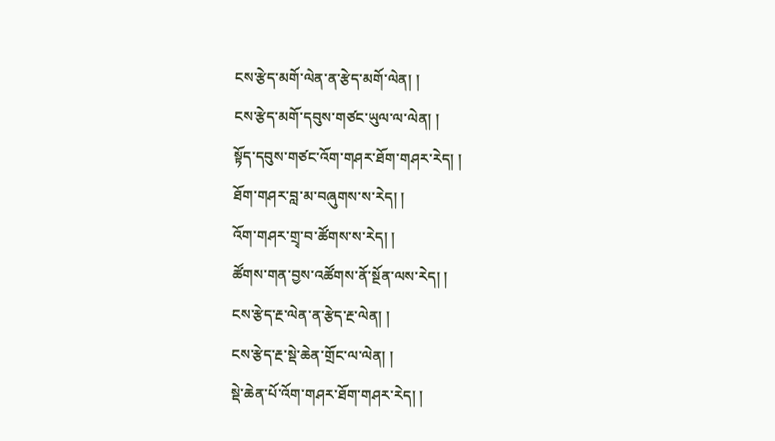ངས་རྩེད་མགོ་ལེན་ན་རྩེད་མགོ་ལེན། །
ངས་རྩེད་མགོ་དབུས་གཙང་ཡུལ་ལ་ལེན། །
སྟོད་དབུས་གཙང་འོག་གཤར་ཐོག་གཤར་རེད། །
ཐོག་གཤར་བླ་མ་བཞུགས་ས་རེད། །
འོག་གཤར་གྲྭ་བ་ཚོགས་ས་རེད། །
ཚོགས་གན་བྱས་འཚོགས་ནོ་སྔོན་ལས་རེད། །
ངས་རྩེད་རྔ་ལེན་ན་རྩེད་རྔ་ལེན། །
ངས་རྩེད་རྔ་སྡེ་ཆེན་གྲོང་ལ་ལེན། །
སྡེ་ཆེན་པོ་འོག་གཤར་ཐོག་གཤར་རེད། །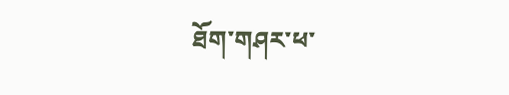ཐོག་གཤར་ཕ་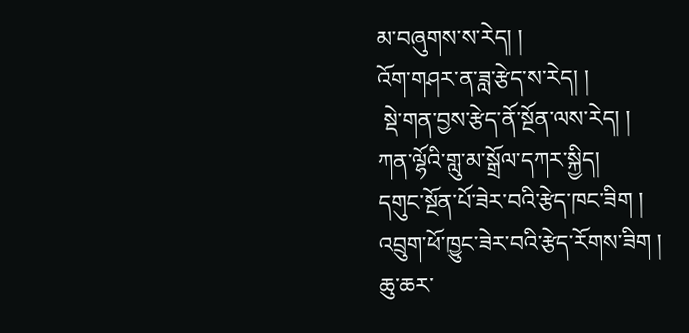མ་བཞུགས་ས་རེད། །
འོག་གཤར་ན་ཟླ་རྩེད་ས་རེད། །
 སྡེ་གན་བྱས་རྩེད་ནོ་སྔོན་ལས་རེད། །
ཀན་ལྷོའི་གླུ་མ་སྒྲོལ་དཀར་སྐྱིད།
དགུང་སྔོན་པོ་ཟེར་བའི་རྩེད་ཁང་ཟིག །
འབྲུག་ཕོ་ཁྱུང་ཟེར་བའི་རྩེད་རོགས་ཟིག །
ཆུ་ཆར་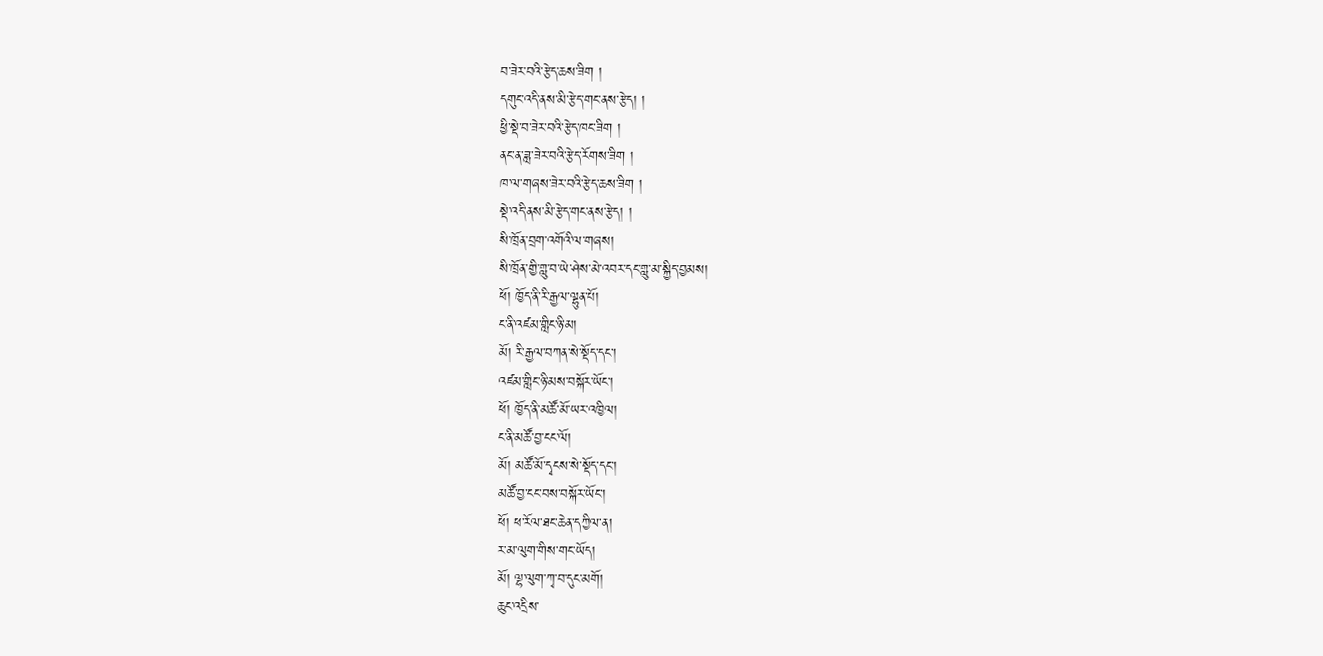བ་ཟེར་བའི་རྩེད་ཆས་ཟིག །
དགུང་འདི་ནས་མི་རྩེད་གང་ནས་རྩེད། །
ཕྱི་སྡེ་བ་ཟེར་བའི་རྩེད་ཁང་ཟིག །
ནང་ན་ཟླ་ཟེར་བའི་རྩེད་རོགས་ཟིག །
ཁ་ལ་གཞས་ཟེར་བའི་རྩེད་ཆས་ཟིག །
སྡེ་འདི་ནས་མི་རྩེད་གང་ནས་རྩེད། །
སི་ཁྲོན་བྲག་འགོའི་ལ་གཞས།
སི་ཁྲོན་གྱི་གླུ་བ་ཡེ་ཤེས་མེ་འབར་དང་གླུ་མ་སྐྱིད་བྱམས།
ཕོ། ཁྱོད་ནི་རི་རྒྱལ་ལྷུན་པོ།
ང་ནི་འཛམ་གླིང་ཉི་མ།
མོ། རི་རྒྱལ་བཀན་སེ་སྡོད་དང་།
འཛམ་གླིང་ཉི་མས་བསྐོར་ཡོང་།
ཕོ། ཁྱོད་ནི་མཚོ་མོ་ཡར་འཁྱིལ།
ང་ནི་མཚོ་བྱ་ངང་ལོ།
མོ། མཚོ་མོ་དྭངས་སེ་སྡོད་དང་།
མཚོ་བྱ་ངང་བས་བསྐོར་ཡོང་།
ཕོ། ཕ་རོལ་ཐང་ཆེན་དཀྱིལ་ན།
ར་མ་ལུག་གིས་གང་ཡོད།
མོ། ལྷ་ལུག་ཀྭ་བ་དུང་མགོ།
ཆུང་འདྲིས་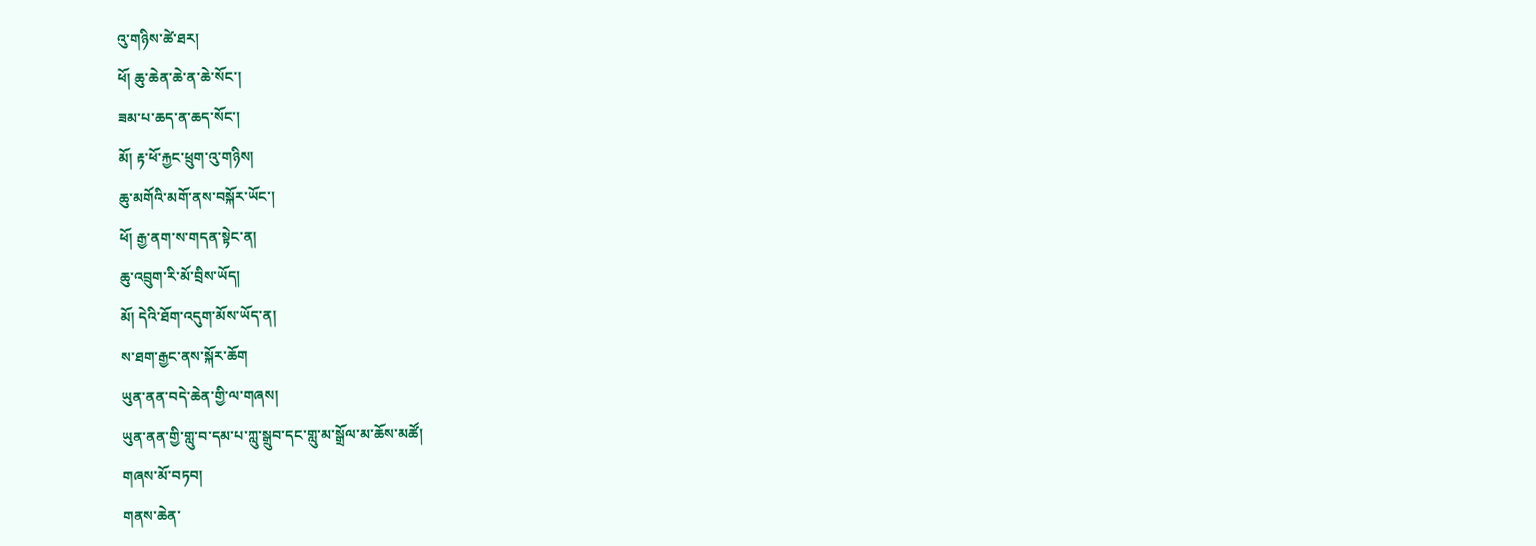འུ་གཉིས་ཚེ་ཐར།
ཕོ། ཆུ་ཆེན་ཆེ་ན་ཆེ་སོང་།
ཟམ་པ་ཆད་ན་ཆད་སོང་།
མོ། རྟ་ཕོ་རྐྱང་ཕྲུག་འུ་གཉིས།
ཆུ་མགོའི་མགོ་ནས་བསྐོར་ཡོང་།
ཕོ། རྒྱ་ནག་ས་གདན་སྟེང་ན།
ཆུ་འབྲུག་རི་མོ་བྲིས་ཡོད།
མོ། དེའི་ཐོག་འདུག་མོས་ཡོད་ན།
ས་ཐག་རྒྱང་ནས་སྐོར་ཆོག
ཡུན་ནན་བདེ་ཆེན་གྱི་ལ་གཞས།
ཡུན་ནན་གྱི་གླུ་བ་དམ་པ་ཀླུ་སྒྲུབ་དང་གླུ་མ་སྒྲོལ་མ་ཆོས་མཚོ།
གཞས་མོ་བཏབ།
གནས་ཆེན་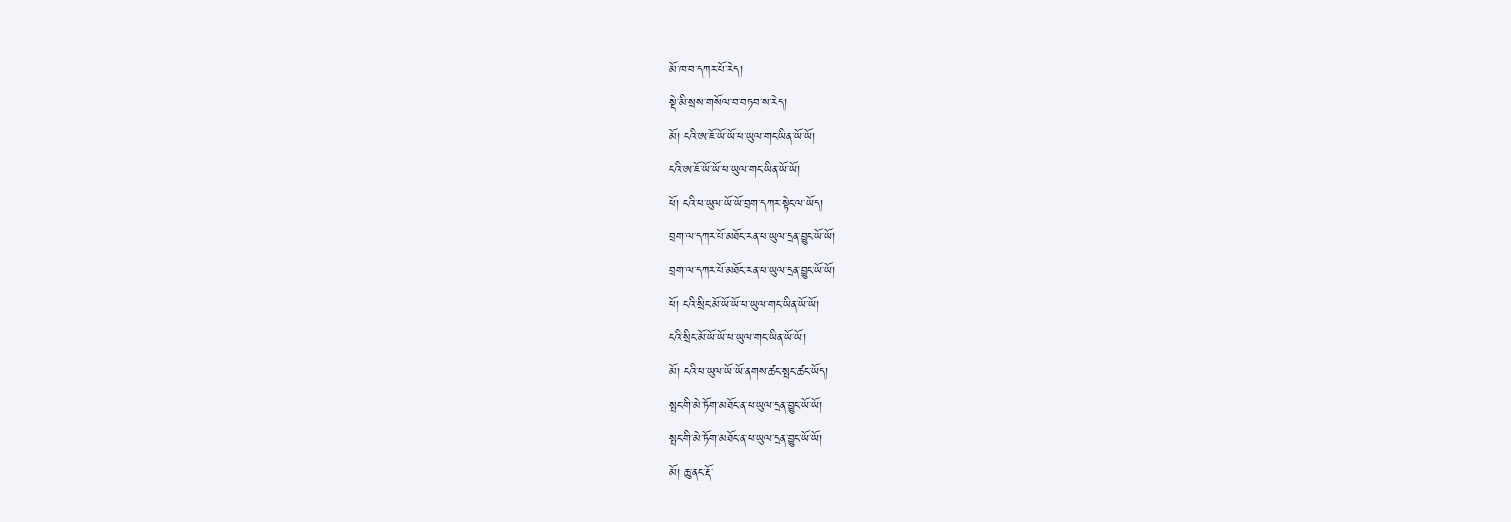མོ་ཁ་བ་དཀར་པོ་རེད།
སྡེ་མི་སྲས་གསོལ་བ་བཏབ་ས་རེད།
མོ། ངའི་ཨ་ཇོ་ཡོ་ཡོ་ཕ་ཡུལ་གང་ཡིན་ཡོ་ཡོ།
ངའི་ཨ་ཇོ་ཡོ་ཡོ་ཕ་ཡུལ་གང་ཡིན་ཡོ་ཡོ།
ཕོ། ངའི་ཕ་ཡུལ་ཡོ་ཡོ་བྲག་དཀར་སྟེང་ལ་ཡོད།
བྲག་ལ་དཀར་པོ་མཐོང་རན་ཕ་ཡུལ་དྲན་བྱུང་ཡོ་ཡོ།
བྲག་ལ་དཀར་པོ་མཐོང་རན་ཕ་ཡུལ་དྲན་བྱུང་ཡོ་ཡོ།
ཕོ། ངའི་སྲིང་མོ་ཡོ་ཡོ་ཕ་ཡུལ་གང་ཡིན་ཡོ་ཡོ།
ངའི་སྲིང་མོ་ཡོ་ཡོ་ཕ་ཡུལ་གང་ཡིན་ཡོ་ཡོ།
མོ། ངའི་ཕ་ཡུལ་ཡོ་ཡོ་ནགས་ཚང་སྤང་ཚང་ཡོད།
སྤང་གི་མེ་ཏོག་མཐོང་ན་ཕ་ཡུལ་དྲན་བྱུང་ཡོ་ཡོ།
སྤང་གི་མེ་ཏོག་མཐོང་ན་ཕ་ཡུལ་དྲན་བྱུང་ཡོ་ཡོ།
མོ། ཆུ་ནང་རྡོ་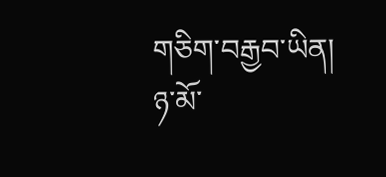གཅིག་བརྒྱབ་ཡིན།
ཉ་མོ་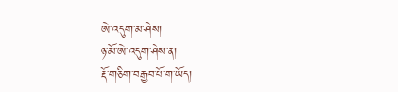ཨེ་འདུག་མ་ཤེས།
ཉ་མོ་ཨེ་འདུག་ཤེས་ན།
རྡོ་གཅིག་བརྒྱབ་པོ་ག་ཡོད།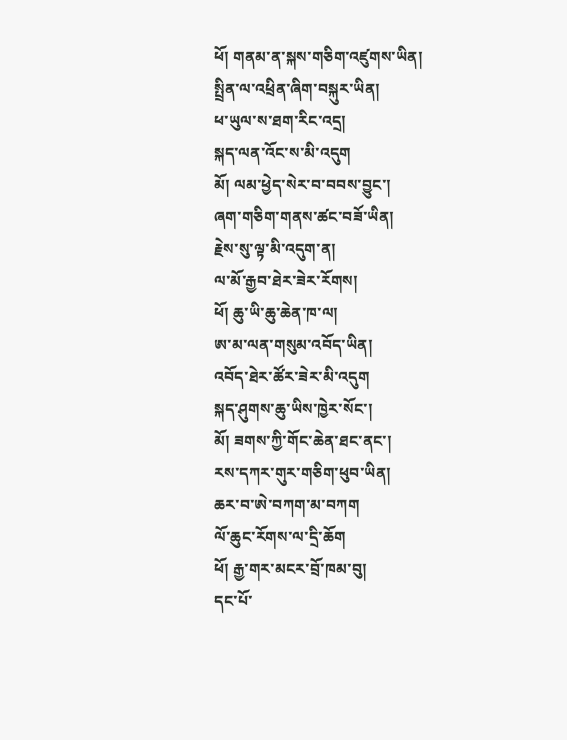ཕོ། གནམ་ན་སྐས་གཅིག་འཛུགས་ཡིན།
སྤྲིན་ལ་འཕྲིན་ཞིག་བསྐུར་ཡིན།
ཕ་ཡུལ་ས་ཐག་རིང་འདྲ།
སྐད་ལན་འོང་ས་མི་འདུག
མོ། ལམ་ཕྱེད་སེར་བ་བབས་བྱུང་།
ཞག་གཅིག་གནས་ཚང་བཟོ་ཡིན།
རྗེས་སུ་ལྟ་མི་འདུག་ན།
ལ་མོ་རྒྱབ་ཐེར་ཟེར་རོགས།
ཕོ། ཆུ་ཡི་ཆུ་ཆེན་ཁ་ལ།
ཨ་མ་ལན་གསུམ་འབོད་ཡིན།
འབོད་ཐེར་ཚོར་ཟེར་མི་འདུག
སྐད་ཤུགས་ཆུ་ཡིས་ཁྱེར་སོང་།
མོ། ཟགས་ཀྱི་གོང་ཆེན་ཐང་ནང་།
རས་དཀར་གུར་གཅིག་ཕུབ་ཡིན།
ཆར་བ་ཨེ་བཀག་མ་བཀག
ལོ་ཆུང་རོགས་ལ་དྲི་ཆོག
ཕོ། རྒྱ་གར་མངར་བྲོ་ཁམ་བུ།
དང་པོ་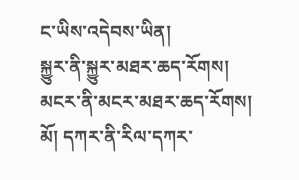ང་ཡིས་འདེབས་ཡིན།
སྐྱུར་ནི་སྐྱུར་མཐར་ཆད་རོགས།
མངར་ནི་མངར་མཐར་ཆད་རོགས།
མོ། དཀར་ནི་རིལ་དཀར་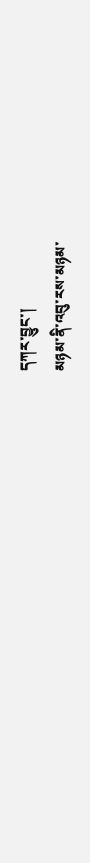དཀར་བྱུང་།
མཉམ་ནི་འབུ་རས་མཉམ་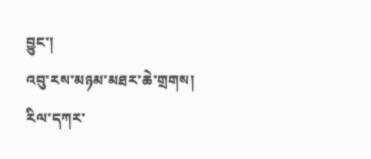བྱུང་།
འབུ་རས་མཉམ་མཐར་ཆེ་གྲགས།
རིལ་དཀར་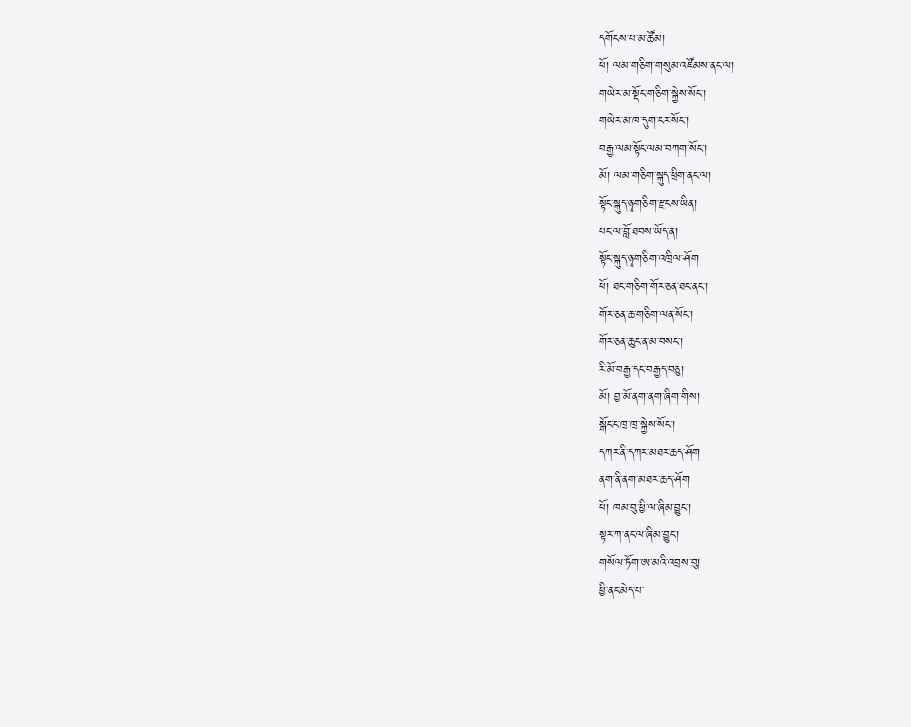དགོངས་པ་མ་ཚོམ།
ཕོ། ལམ་གཅིག་གསུམ་འཛོམས་ནང་ལ།
གཡེར་མ་སྡོང་གཅིག་སྐྱེས་སོང་།
གཡེར་མ་ཁ་དུག་ངར་སོང་།
བརྒྱ་ལམ་སྟོང་ལམ་བཀག་སོང་།
མོ། ལམ་གཅིག་སྐུད་ཕྲིག་ནང་ལ།
སྟོང་སྐུད་ཉྭ་གཅིག་རྫངས་ཡིན།
པང་ལ་བློ་ཐབས་ཡོད་ན།
སྟོང་སྐུད་ཉྭ་གཅིག་འཁྲིལ་ཤོག
ཕོ། ཐང་གཅིག་གོར་ཅན་ཐང་ནང་།
གོར་ཅན་ཆ་གཅིག་ལན་སོང་།
གོར་ཅན་ཆུང་ན་མ་བསང་།
རི་མོ་བརྒྱ་དང་བརྒྱད་བཅུ།
མོ། བྱ་མོ་ནག་ནག་ཞིག་གིས།
སྒོང་ང་ཁྲ་ཁྲ་སྐྱེས་སོང་།
དཀར་ནི་དཀར་མཐར་ཆད་ཤོག
ནག་ནི་ནག་མཐར་ཆད་ཤོག
ཕོ། ཁམ་བུ་ཕྱི་ལ་ཞིམ་བྱུང་།
སྟར་ཀ་ནང་ལ་ཞིམ་བྱུང་།
གསོལ་ཏོག་ཨ་མའི་འབྲས་བུ།
ཕྱི་ནང་མེད་པ་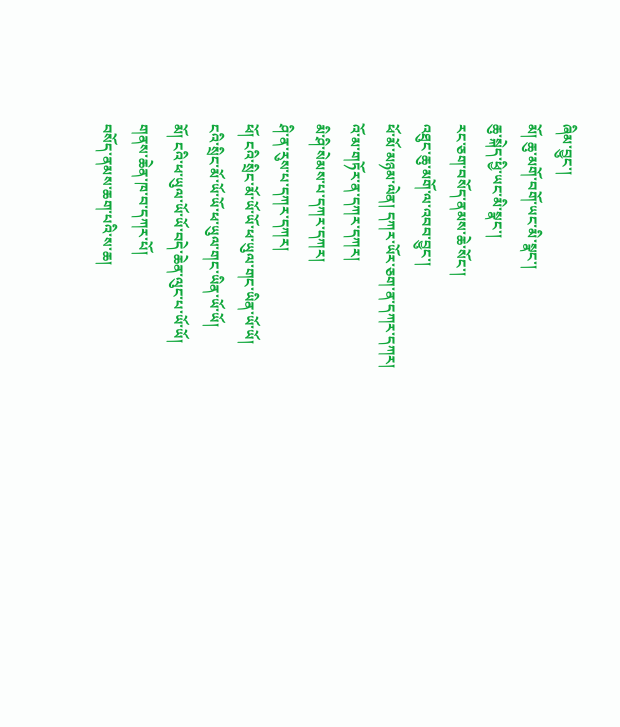ཞིམ་བྱུང་།
མོ། ཆུ་མགོ་བགོ་ཡང་མི་སྣང་།
ཆུ་སྐེད་ཕྱི་ཡང་མི་སྣང་།
རང་ཅག་བསོད་ནམས་ཆེ་སོང་།
འཐུང་ཆུ་མགོ་ལ་འབབ་བྱུང་།
ཕོ་མོ་མཉམ་ལེན། དཀར་ཡོར་ཅག་ན་དཀར་དཀར།
འོ་མ་གཏོར་ན་དཀར་དཀར།
མི་ཤི་སེམས་པ་དཀར་དཀར།
ཤི་ན་རུས་པ་དཀར་དཀར།
ཕོ། ངའི་སྲིང་མོ་ཡོ་ཡོ་ཕ་ཡུལ་གང་ཡིན་ཡོ་ཡོ།
ངའི་སྲིང་མོ་ཡོ་ཡོ་ཕ་ཡུལ་གང་ཡིན་ཡོ་ཡོ།
མོ། ངའི་ཕ་ཡུལ་ཡོ་ཡོ་བདེ་ཆེན་ལུང་པ་ཡོ་ཡོ།
གནས་ཆེན་ཁ་བ་དཀར་པོ།
བསོད་ནམས་ཆག་པའི་ས་ཆ།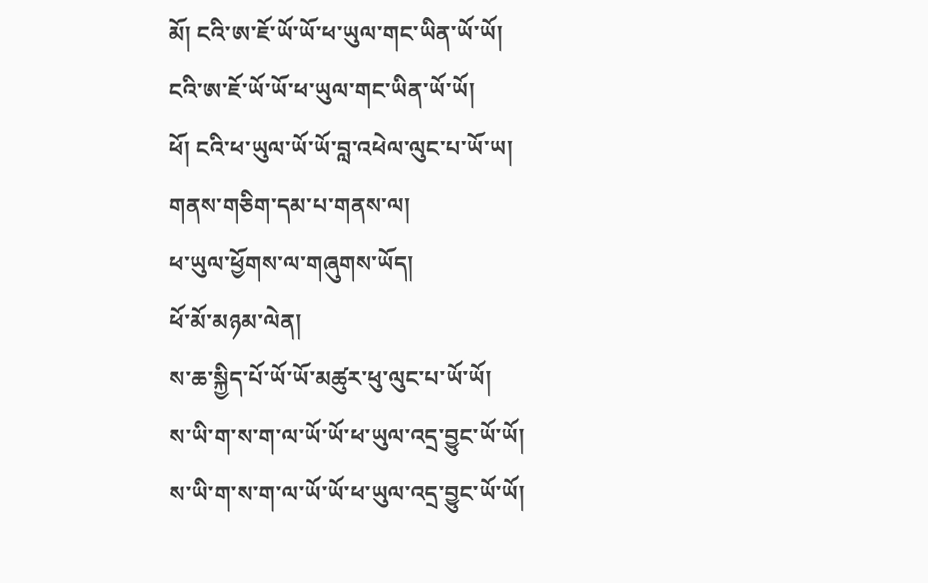མོ། ངའི་ཨ་ཇོ་ཡོ་ཡོ་ཕ་ཡུལ་གང་ཡིན་ཡོ་ཡོ།
ངའི་ཨ་ཇོ་ཡོ་ཡོ་ཕ་ཡུལ་གང་ཡིན་ཡོ་ཡོ།
ཕོ། ངའི་ཕ་ཡུལ་ཡོ་ཡོ་བླ་འཕེལ་ལུང་པ་ཡོ་ཡ།
གནས་གཅིག་དམ་པ་གནས་ལ།
ཕ་ཡུལ་ཕྱོགས་ལ་གཞུགས་ཡོད།
ཕོ་མོ་མཉམ་ལེན།
ས་ཆ་སྐྱིད་པོ་ཡོ་ཡོ་མཚུར་ཕུ་ལུང་པ་ཡོ་ཡོ།
ས་ཡི་ག་ས་ག་ལ་ཡོ་ཡོ་ཕ་ཡུལ་འདྲ་བྱུང་ཡོ་ཡོ།
ས་ཡི་ག་ས་ག་ལ་ཡོ་ཡོ་ཕ་ཡུལ་འདྲ་བྱུང་ཡོ་ཡོ།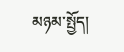མཉམ་སྤྱོད།